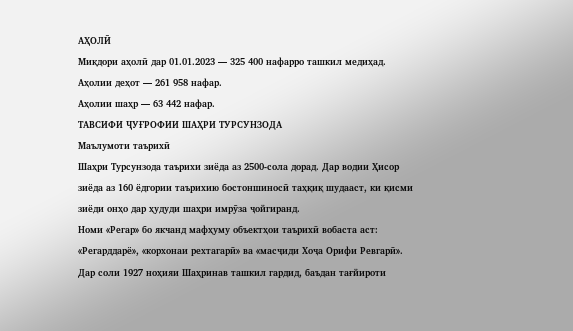АҲОЛӢ
Миқдори аҳолӣ дар 01.01.2023 — 325 400 нафарро ташкил медиҳад.
Аҳолии деҳот — 261 958 нафар.
Аҳолии шаҳр — 63 442 нафар.
ТАВСИФИ ҶУҒРОФИИ ШАҲРИ ТУРСУНЗОДА
Маълумоти таърихӣ
Шаҳри Турсунзода таърихи зиёда аз 2500-сола дорад. Дар водии Ҳисор зиёда аз 160 ёдгории таърихию бостоншиносӣ таҳқиқ шудааст, ки қисми зиёди онҳо дар ҳудуди шаҳри имрӯза ҷойгиранд.
Номи «Регар» бо якчанд мафҳуму объектҳои таърихӣ вобаста аст: «Регарддарё», «корхонаи рехтагарӣ» ва «масҷиди Хоҷа Орифи Ревгарӣ».
Дар соли 1927 ноҳияи Шаҳринав ташкил гардид, баъдан тағйироти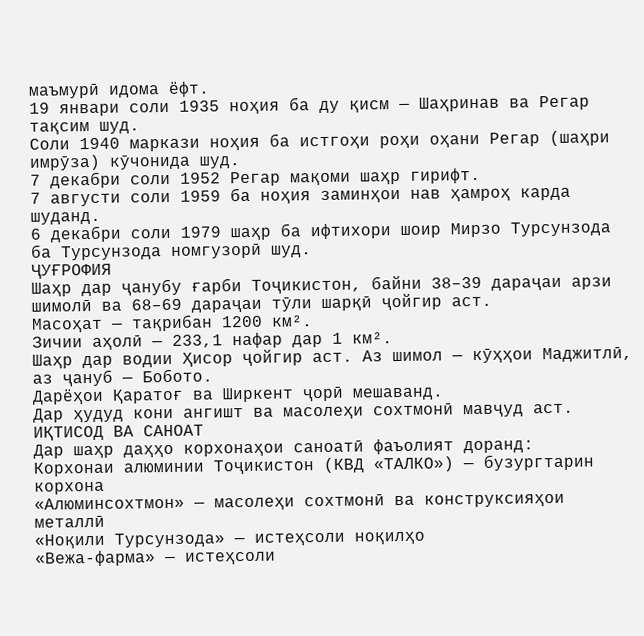маъмурӣ идома ёфт.
19 январи соли 1935 ноҳия ба ду қисм — Шаҳринав ва Регар тақсим шуд.
Соли 1940 маркази ноҳия ба истгоҳи роҳи оҳани Регар (шаҳри имрӯза) кӯчонида шуд.
7 декабри соли 1952 Регар мақоми шаҳр гирифт.
7 августи соли 1959 ба ноҳия заминҳои нав ҳамроҳ карда шуданд.
6 декабри соли 1979 шаҳр ба ифтихори шоир Мирзо Турсунзода ба Турсунзода номгузорӣ шуд.
ҶУҒРОФИЯ
Шаҳр дар ҷанубу ғарби Тоҷикистон, байни 38–39 дараҷаи арзи шимолӣ ва 68–69 дараҷаи тӯли шарқӣ ҷойгир аст.
Масоҳат — тақрибан 1200 км².
Зичии аҳолӣ — 233,1 нафар дар 1 км².
Шаҳр дар водии Ҳисор ҷойгир аст. Аз шимол — кӯҳҳои Маджитлӣ, аз ҷануб — Бобото.
Дарёҳои Қаратоғ ва Ширкент ҷорӣ мешаванд.
Дар ҳудуд кони ангишт ва масолеҳи сохтмонӣ мавҷуд аст.
ИҚТИСОД ВА САНОАТ
Дар шаҳр даҳҳо корхонаҳои саноатӣ фаъолият доранд:
Корхонаи алюминии Тоҷикистон (КВД «ТАЛКО») — бузургтарин корхона
«Алюминсохтмон» — масолеҳи сохтмонӣ ва конструксияҳои металлӣ
«Ноқили Турсунзода» — истеҳсоли ноқилҳо
«Вежа-фарма» — истеҳсоли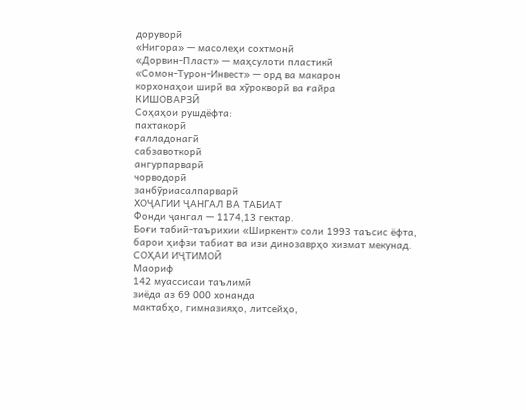доруворӣ
«Нигора» — масолеҳи сохтмонӣ
«Дорвин-Пласт» — маҳсулоти пластикӣ
«Сомон-Турон-Инвест» — орд ва макарон
корхонаҳои ширӣ ва хӯрокворӣ ва ғайра
КИШОВАРЗӢ
Соҳаҳои рушдёфта:
пахтакорӣ
ғалладонагӣ
сабзавоткорӣ
ангурпарварӣ
чорводорӣ
занбӯриасалпарварӣ
ХОҶАГИИ ҶАНГАЛ ВА ТАБИАТ
Фонди ҷангал — 1174,13 гектар.
Боғи табиӣ-таърихии «Ширкент» соли 1993 таъсис ёфта, барои ҳифзи табиат ва изи динозаврҳо хизмат мекунад.
СОҲАИ ИҶТИМОӢ
Маориф
142 муассисаи таълимӣ
зиёда аз 69 000 хонанда
мактабҳо, гимназияҳо, литсейҳо,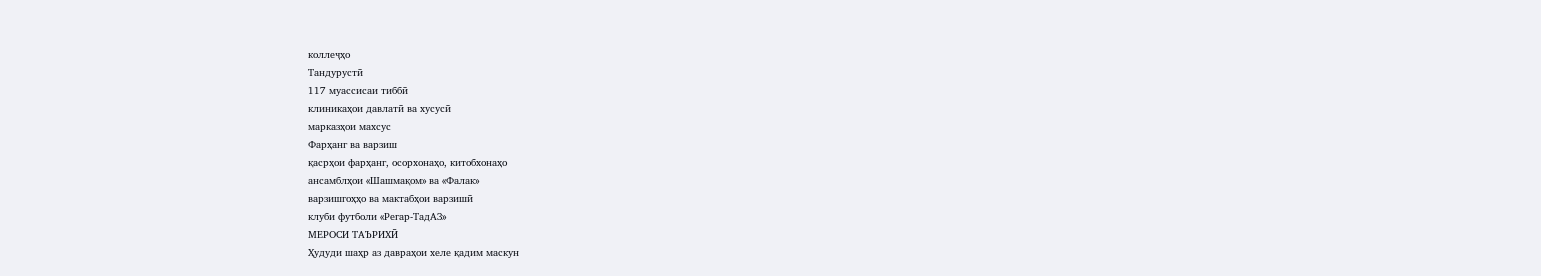коллеҷҳо
Тандурустӣ
117 муассисаи тиббӣ
клиникаҳои давлатӣ ва хусусӣ
марказҳои махсус
Фарҳанг ва варзиш
қасрҳои фарҳанг, осорхонаҳо, китобхонаҳо
ансамблҳои «Шашмақом» ва «Фалак»
варзишгоҳҳо ва мактабҳои варзишӣ
клуби футболи «Регар-ТадАЗ»
МЕРОСИ ТАЪРИХӢ
Ҳудуди шаҳр аз давраҳои хеле қадим маскун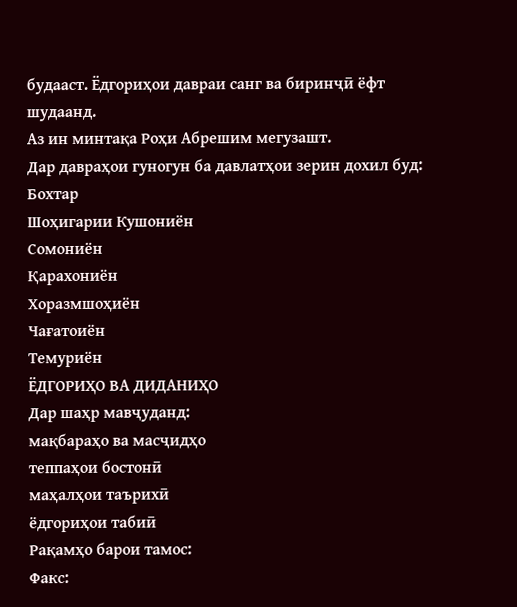будааст. Ёдгориҳои давраи санг ва биринҷӣ ёфт шудаанд.
Аз ин минтақа Роҳи Абрешим мегузашт.
Дар давраҳои гуногун ба давлатҳои зерин дохил буд:
Бохтар
Шоҳигарии Кушониён
Сомониён
Қарахониён
Хоразмшоҳиён
Чағатоиён
Темуриён
ЁДГОРИҲО ВА ДИДАНИҲО
Дар шаҳр мавҷуданд:
мақбараҳо ва масҷидҳо
теппаҳои бостонӣ
маҳалҳои таърихӣ
ёдгориҳои табиӣ
Рақамҳо барои тамос:
Факс: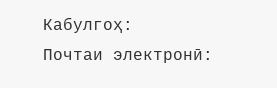Кабулгоҳ:
Почтаи электронӣ: